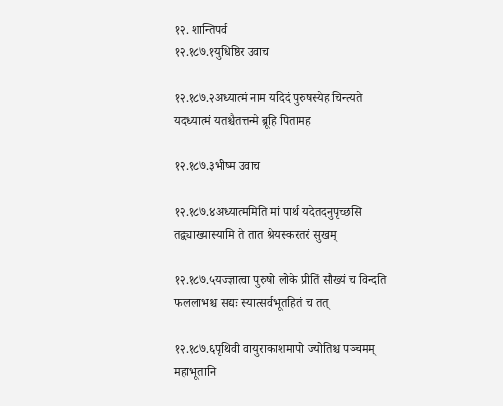१२. शान्तिपर्व
१२.१८७.१युधिष्ठिर उवाच

१२.१८७.२अध्यात्मं नाम यदिदं पुरुषस्येह चिन्त्यते
यदध्यात्मं यतश्चैतत्तन्मे ब्रूहि पितामह

१२.१८७.३भीष्म उवाच

१२.१८७.४अध्यात्ममिति मां पार्थ यदेतदनुपृच्छसि
तद्व्याख्यास्यामि ते तात श्रेयस्करतरं सुखम्

१२.१८७.५यज्ज्ञात्वा पुरुषो लोके प्रीतिं सौख्यं च विन्दति
फललाभश्च सद्यः स्यात्सर्वभूतहितं च तत्

१२.१८७.६पृथिवी वायुराकाशमापो ज्योतिश्च पञ्चमम्
महाभूतानि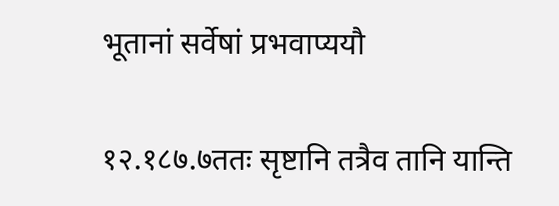भूतानां सर्वेषां प्रभवाप्ययौ

१२.१८७.७ततः सृष्टानि तत्रैव तानि यान्ति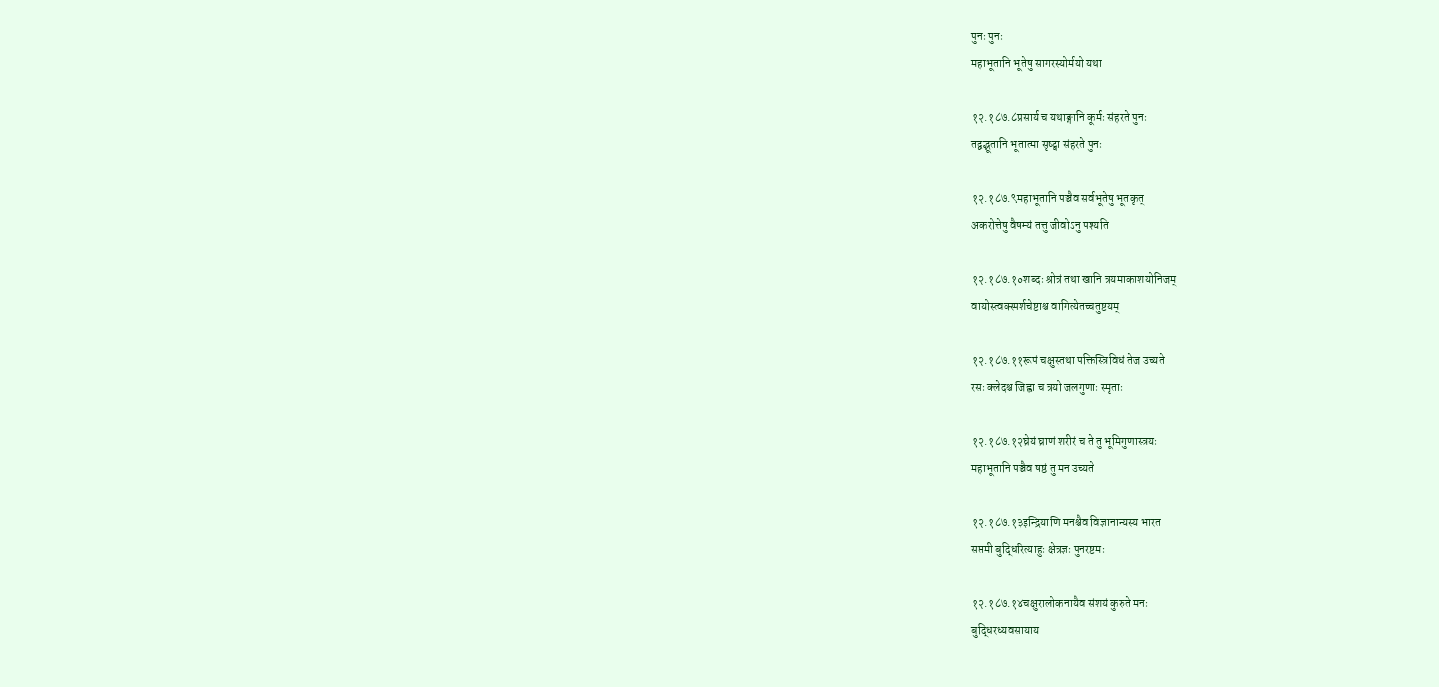पुनः पुनः
महाभूतानि भूतेषु सागरस्योर्मयो यथा

१२.१८७.८प्रसार्य च यथाङ्गानि कूर्मः संहरते पुनः
तद्वद्भूतानि भूतात्मा सृष्ट्वा संहरते पुनः

१२.१८७.९महाभूतानि पञ्चैव सर्वभूतेषु भूतकृत्
अकरोत्तेषु वैषम्यं तत्तु जीवोऽनु पश्यति

१२.१८७.१०शब्दः श्रोत्रं तथा खानि त्रयमाकाशयोनिजम्
वायोस्त्वक्स्पर्शचेष्टाश्च वागित्येतच्चतुष्टयम्

१२.१८७.११रूपं चक्षुस्तथा पक्तिस्त्रिविधं तेज उच्यते
रसः क्लेदश्च जिह्वा च त्रयो जलगुणाः स्मृताः

१२.१८७.१२घ्रेयं घ्राणं शरीरं च ते तु भूमिगुणास्त्रयः
महाभूतानि पञ्चैव षष्ठं तु मन उच्यते

१२.१८७.१३इन्द्रियाणि मनश्चैव विज्ञानान्यस्य भारत
सप्तमी बुद्धिरित्याहुः क्षेत्रज्ञः पुनरष्टमः

१२.१८७.१४चक्षुरालोकनायैव संशयं कुरुते मनः
बुद्धिरध्यवसायाय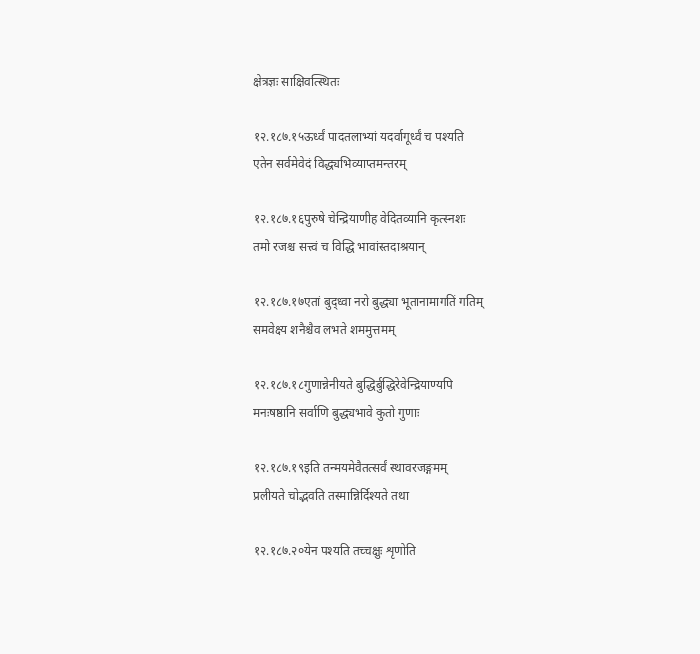क्षेत्रज्ञः साक्षिवत्स्थितः

१२.१८७.१५ऊर्ध्वं पादतलाभ्यां यदर्वागूर्ध्वं च पश्यति
एतेन सर्वमेवेदं विद्ध्यभिव्याप्तमन्तरम्

१२.१८७.१६पुरुषे चेन्द्रियाणीह वेदितव्यानि कृत्स्नशः
तमो रजश्च सत्त्वं च विद्धि भावांस्तदाश्रयान्

१२.१८७.१७एतां बुद्ध्वा नरो बुद्ध्या भूतानामागतिं गतिम्
समवेक्ष्य शनैश्चैव लभते शममुत्तमम्

१२.१८७.१८गुणान्नेनीयते बुद्धिर्बुद्धिरेवेन्द्रियाण्यपि
मनःषष्ठानि सर्वाणि बुद्ध्यभावे कुतो गुणाः

१२.१८७.१९इति तन्मयमेवैतत्सर्वं स्थावरजङ्गमम्
प्रलीयते चोद्भवति तस्मान्निर्दिश्यते तथा

१२.१८७.२०येन पश्यति तच्चक्षुः शृणोति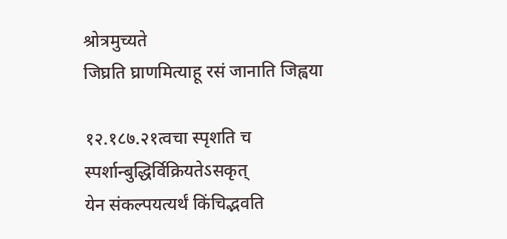श्रोत्रमुच्यते
जिघ्रति घ्राणमित्याहू रसं जानाति जिह्वया

१२.१८७.२१त्वचा स्पृशति च स्पर्शान्बुद्धिर्विक्रियतेऽसकृत्
येन संकल्पयत्यर्थं किंचिद्भवति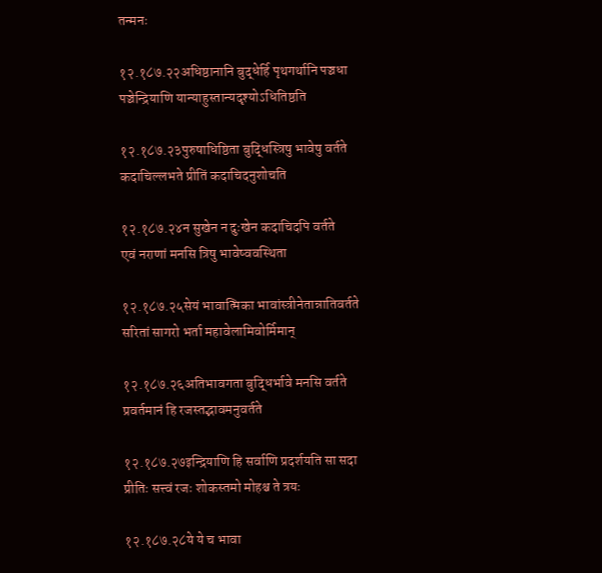तन्मनः

१२.१८७.२२अधिष्ठानानि बुद्धेर्हि पृथगर्थानि पञ्चधा
पञ्चेन्द्रियाणि यान्याहुस्तान्यदृश्योऽधितिष्ठति

१२.१८७.२३पुरुषाधिष्ठिता बुद्धिस्त्रिषु भावेषु वर्तते
कदाचिल्लभते प्रीतिं कदाचिदनुशोचति

१२.१८७.२४न सुखेन न दुःखेन कदाचिदपि वर्तते
एवं नराणां मनसि त्रिषु भावेष्ववस्थिता

१२.१८७.२५सेयं भावात्मिका भावांस्त्रीनेतान्नातिवर्तते
सरितां सागरो भर्ता महावेलामिवोर्मिमान्

१२.१८७.२६अतिभावगता बुद्धिर्भावे मनसि वर्तते
प्रवर्तमानं हि रजस्तद्भावमनुवर्तते

१२.१८७.२७इन्द्रियाणि हि सर्वाणि प्रदर्शयति सा सदा
प्रीतिः सत्त्वं रजः शोकस्तमो मोहश्च ते त्रयः

१२.१८७.२८ये ये च भावा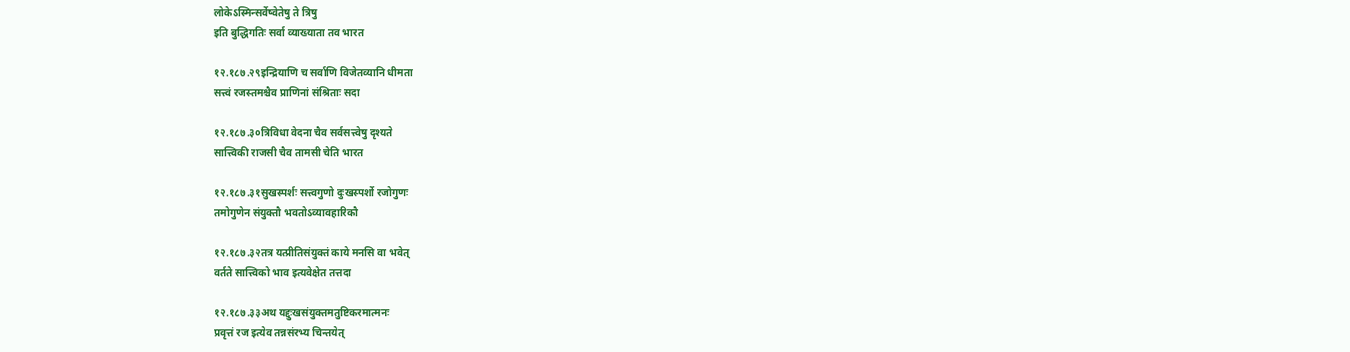लोकेऽस्मिन्सर्वेष्वेतेषु ते त्रिषु
इति बुद्धिगतिः सर्वा व्याख्याता तव भारत

१२.१८७.२९इन्द्रियाणि च सर्वाणि विजेतव्यानि धीमता
सत्त्वं रजस्तमश्चैव प्राणिनां संश्रिताः सदा

१२.१८७.३०त्रिविधा वेदना चैव सर्वसत्त्वेषु दृश्यते
सात्त्विकी राजसी चैव तामसी चेति भारत

१२.१८७.३१सुखस्पर्शः सत्त्वगुणो दुःखस्पर्शो रजोगुणः
तमोगुणेन संयुक्तौ भवतोऽव्यावहारिकौ

१२.१८७.३२तत्र यत्प्रीतिसंयुक्तं काये मनसि वा भवेत्
वर्तते सात्त्विको भाव इत्यवेक्षेत तत्तदा

१२.१८७.३३अथ यद्दुःखसंयुक्तमतुष्टिकरमात्मनः
प्रवृत्तं रज इत्येव तन्नसंरभ्य चिन्तयेत्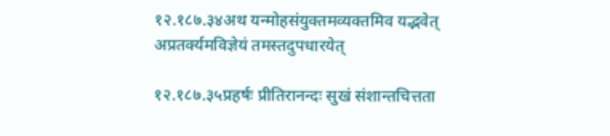१२.१८७.३४अथ यन्मोहसंयुक्तमव्यक्तमिव यद्भवेत्
अप्रतर्क्यमविज्ञेयं तमस्तदुपधारयेत्

१२.१८७.३५प्रहर्षः प्रीतिरानन्दः सुखं संशान्तचित्तता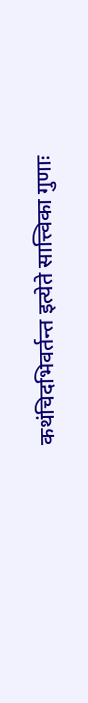कथंचिदभिवर्तन्त इत्येते सात्त्विका गुणाः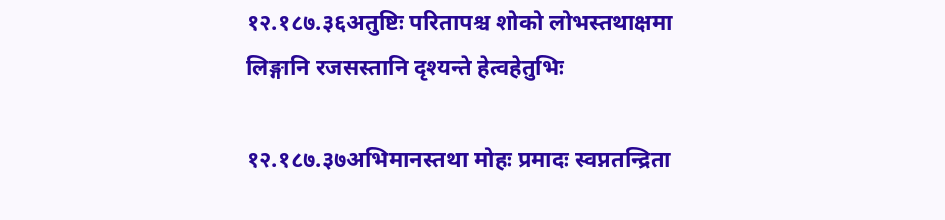१२.१८७.३६अतुष्टिः परितापश्च शोको लोभस्तथाक्षमा
लिङ्गानि रजसस्तानि दृश्यन्ते हेत्वहेतुभिः

१२.१८७.३७अभिमानस्तथा मोहः प्रमादः स्वप्नतन्द्रिता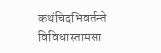कथंचिदभिवर्तन्ते विविधास्तामसा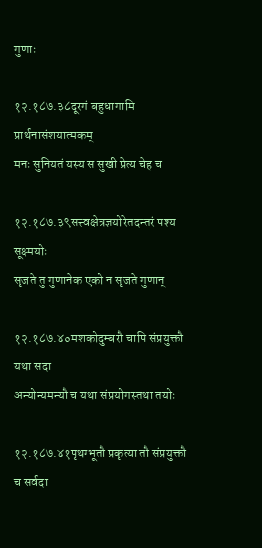गुणाः

१२.१८७.३८दूरगं बहुधागामि प्रार्थनासंशयात्मकम्
मनः सुनियतं यस्य स सुखी प्रेत्य चेह च

१२.१८७.३९सत्त्वक्षेत्रज्ञयोरेतदन्तरं पश्य सूक्ष्मयोः
सृजते तु गुणानेक एको न सृजते गुणान्

१२.१८७.४०मशकोदुम्बरौ चापि संप्रयुक्तौ यथा सदा
अन्योन्यमन्यौ च यथा संप्रयोगस्तथा तयोः

१२.१८७.४१पृथग्भूतौ प्रकृत्या तौ संप्रयुक्तौ च सर्वदा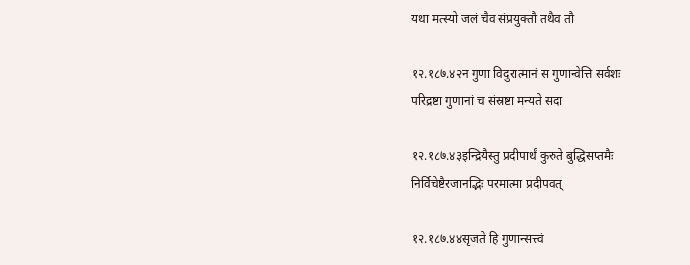यथा मत्स्यो जलं चैव संप्रयुक्तौ तथैव तौ

१२.१८७.४२न गुणा विदुरात्मानं स गुणान्वेत्ति सर्वशः
परिद्रष्टा गुणानां च संस्रष्टा मन्यते सदा

१२.१८७.४३इन्द्रियैस्तु प्रदीपार्थं कुरुते बुद्धिसप्तमैः
निर्विचेष्टैरजानद्भिः परमात्मा प्रदीपवत्

१२.१८७.४४सृजते हि गुणान्सत्त्वं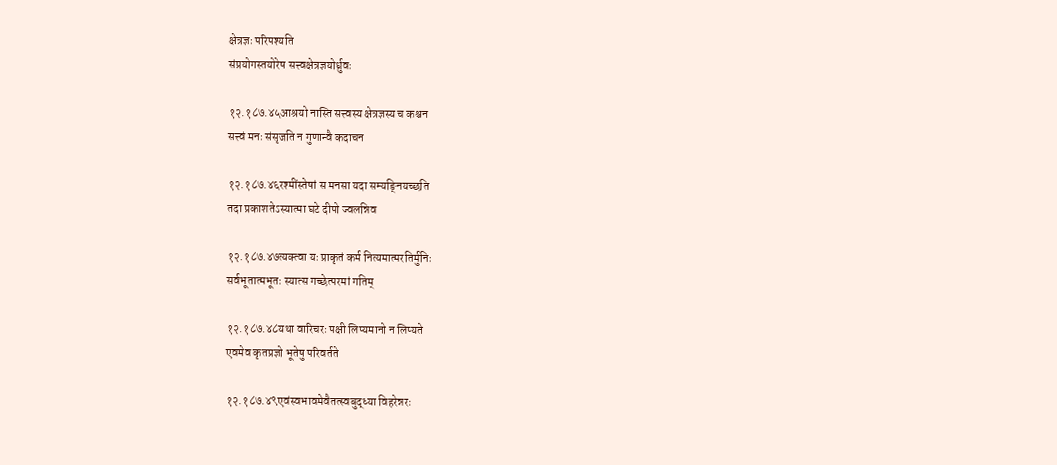क्षेत्रज्ञः परिपश्यति
संप्रयोगस्तयोरेष सत्त्वक्षेत्रज्ञयोर्ध्रुवः

१२.१८७.४५आश्रयो नास्ति सत्त्वस्य क्षेत्रज्ञस्य च कश्चन
सत्त्वं मनः संसृजति न गुणान्वै कदाचन

१२.१८७.४६रश्मींस्तेषां स मनसा यदा सम्यङ्नियच्छति
तदा प्रकाशतेऽस्यात्मा घटे दीपो ज्वलन्निव

१२.१८७.४७त्यक्त्वा यः प्राकृतं कर्म नित्यमात्मरतिर्मुनिः
सर्वभूतात्मभूतः स्यात्स गच्छेत्परमां गतिम्

१२.१८७.४८यथा वारिचरः पक्षी लिप्यमानो न लिप्यते
एवमेव कृतप्रज्ञो भूतेषु परिवर्तते

१२.१८७.४९एवंस्वभावमेवैतत्स्वबुद्ध्या विहरेन्नरः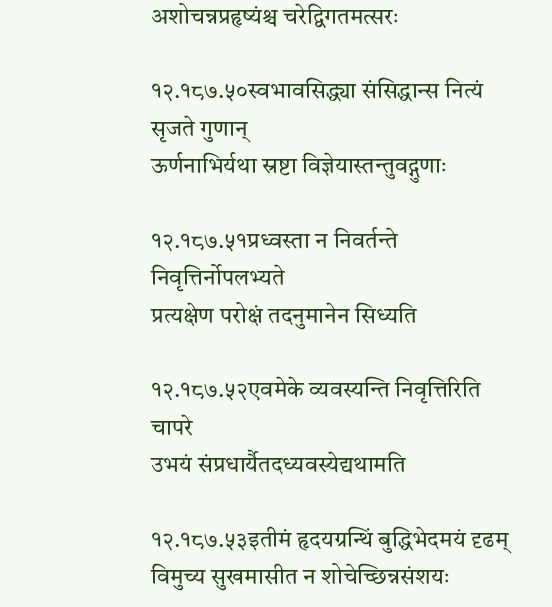अशोचन्नप्रहृष्यंश्च चरेद्विगतमत्सरः

१२.१८७.५०स्वभावसिद्ध्या संसिद्धान्स नित्यं सृजते गुणान्
ऊर्णनाभिर्यथा स्रष्टा विज्ञेयास्तन्तुवद्गुणाः

१२.१८७.५१प्रध्वस्ता न निवर्तन्ते निवृत्तिर्नोपलभ्यते
प्रत्यक्षेण परोक्षं तदनुमानेन सिध्यति

१२.१८७.५२एवमेके व्यवस्यन्ति निवृत्तिरिति चापरे
उभयं संप्रधार्यैतदध्यवस्येद्यथामति

१२.१८७.५३इतीमं हृदयग्रन्थिं बुद्धिभेदमयं दृढम्
विमुच्य सुखमासीत न शोचेच्छिन्नसंशयः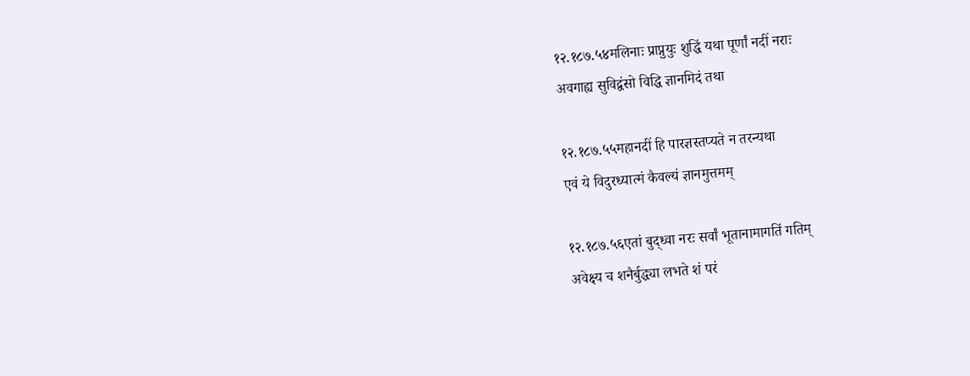१२.१८७.५४मलिनाः प्राप्नुयुः शुद्धिं यथा पूर्णां नदीं नराः
अवगाह्य सुविद्वंसो विद्धि ज्ञानमिदं तथा

१२.१८७.५५महानदीं हि पारज्ञस्तप्यते न तरन्यथा
एवं ये विदुरध्यात्मं कैवल्यं ज्ञानमुत्तमम्

१२.१८७.५६एतां बुद्ध्वा नरः सर्वां भूतानामागतिं गतिम्
अवेक्ष्य च शनैर्बुद्ध्या लभते शं परं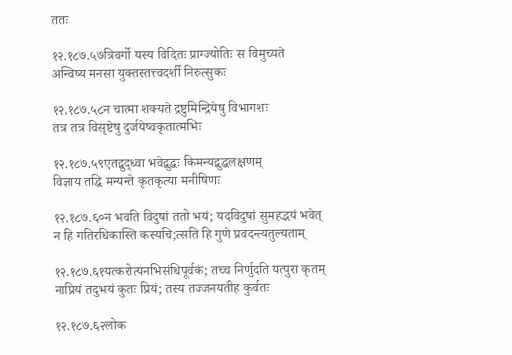ततः

१२.१८७.५७त्रिवर्गो यस्य विदितः प्राग्ज्योतिः स विमुच्यते
अन्विष्य मनसा युक्तस्तत्त्वदर्शी निरुत्सुकः

१२.१८७.५८न चात्मा शक्यते द्रष्टुमिन्द्रियेषु विभागशः
तत्र तत्र विसृष्टेषु दुर्जयेष्वकृतात्मभिः

१२.१८७.५९एतद्बुद्ध्वा भवेद्बुद्धः किमन्यद्बुद्धलक्षणम्
विज्ञाय तद्धि मन्यन्ते कृतकृत्या मनीषिणः

१२.१८७.६०न भवति विदुषां ततो भयं; यदविदुषां सुमहद्भयं भवेत्
न हि गतिरधिकास्ति कस्यचि;त्सति हि गुणे प्रवदन्त्यतुल्यताम्

१२.१८७.६१यत्करोत्यनभिसंधिपूर्वकं; तच्च निर्णुदति यत्पुरा कृतम्
नाप्रियं तदुभयं कुतः प्रियं; तस्य तज्जनयतीह कुर्वतः

१२.१८७.६२लोक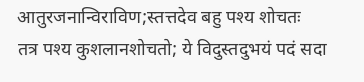आतुरजनान्विराविण;स्तत्तदेव बहु पश्य शोचतः
तत्र पश्य कुशलानशोचतो; ये विदुस्तदुभयं पदं सदा